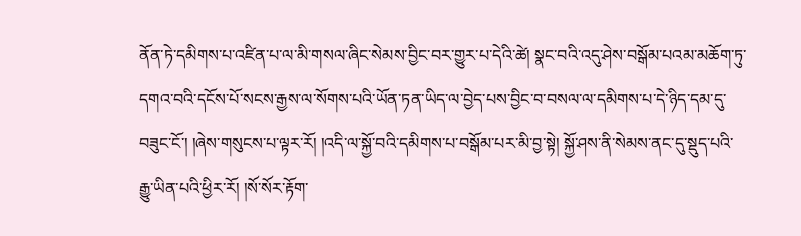ནོན་ཏེ་དམིགས་པ་འཛིན་པ་ལ་མི་གསལ་ཞིང་སེམས་བྱིང་བར་གྱུར་པ་དེའི་ཚེ། སྣང་བའི་འདུ་ཤེས་བསྒོམ་པའམ་མཆོག་ཏུ་དགའ་བའི་དངོས་པོ་སངས་རྒྱས་ལ་སོགས་པའི་ཡོན་ཏན་ཡིད་ལ་བྱེད་པས་བྱིང་བ་བསལ་ལ་དམིགས་པ་དེ་ཉིད་དམ་དུ་བཟུང་ངོ་། །ཞེས་གསུངས་པ་ལྟར་རོ། །འདི་ལ་སྐྱོ་བའི་དམིགས་པ་བསྒོམ་པར་མི་བྱ་སྟེ། སྐྱོ་ཤས་ནི་སེམས་ནང་དུ་སྡུད་པའི་རྒྱུ་ཡིན་པའི་ཕྱིར་རོ། །སོ་སོར་རྟོག་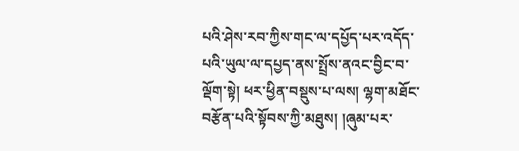པའི་ཤེས་རབ་ཀྱིས་གང་ལ་དཔྱོད་པར་འདོད་པའི་ཡུལ་ལ་དཔྱད་ནས་སྤྲོས་ནའང་བྱིང་བ་ལྡོག་སྟེ། ཕར་ཕྱིན་བསྡུས་པ་ལས། ལྷག་མཐོང་བརྩོན་པའི་སྟོབས་ཀྱི་མཐུས། །ཞུམ་པར་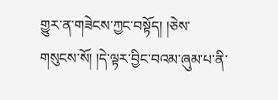གྱུར་ན་གཟེངས་ཀྱང་བསྟོད། །ཅེས་གསུངས་སོ། །དེ་ལྟར་བྱིང་བའམ་ཞུམ་པ་ནི་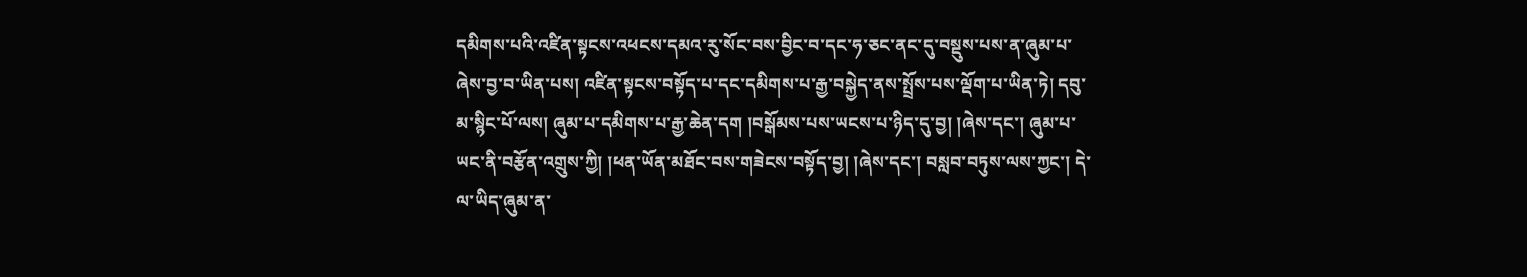དམིགས་པའི་འཛིན་སྟངས་འཕངས་དམའ་རུ་སོང་བས་བྱིང་བ་དང་ཧ་ཅང་ནང་དུ་བསྡུས་པས་ན་ཞུམ་པ་ཞེས་བྱ་བ་ཡིན་པས། འཛིན་སྟངས་བསྟོད་པ་དང་དམིགས་པ་རྒྱ་བསྐྱེད་ནས་སྤྲོས་པས་ལྡོག་པ་ཡིན་ཏེ། དབུ་མ་སྙིང་པོ་ལས། ཞུམ་པ་དམིགས་པ་རྒྱ་ཆེན་དག །བསྒོམས་པས་ཡངས་པ་ཉིད་དུ་བྱ། །ཞེས་དང་། ཞུམ་པ་ཡང་ནི་བརྩོན་འགྲུས་ཀྱི། །ཕན་ཡོན་མཐོང་བས་གཟེངས་བསྟོད་བྱ། །ཞེས་དང་། བསླབ་བཏུས་ལས་ཀྱང་། དེ་ལ་ཡིད་ཞུམ་ན་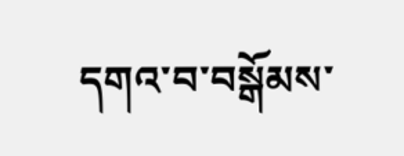དགའ་བ་བསྒོམས་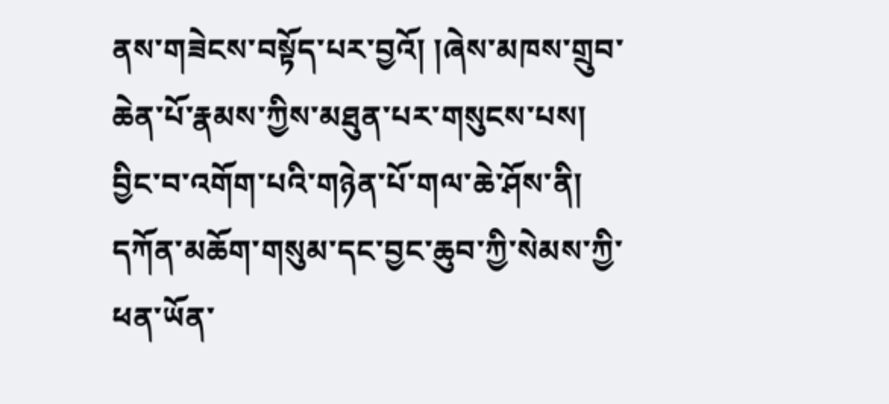ནས་གཟེངས་བསྟོད་པར་བྱའོ། །ཞེས་མཁས་གྲུབ་ཆེན་པོ་རྣམས་ཀྱིས་མཐུན་པར་གསུངས་པས། བྱིང་བ་འགོག་པའི་གཉེན་པོ་གལ་ཆེ་ཤོས་ནི། དཀོན་མཆོག་གསུམ་དང་བྱང་ཆུབ་ཀྱི་སེམས་ཀྱི་ཕན་ཡོན་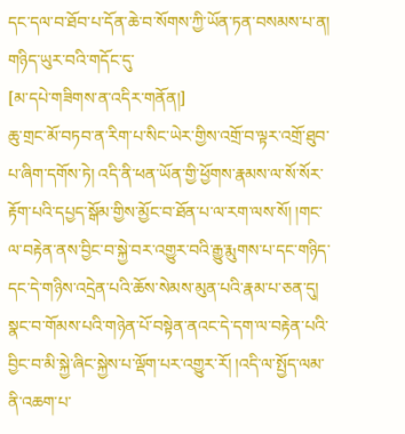དང་དལ་བ་ཐོབ་པ་དོན་ཆེ་བ་སོགས་ཀྱི་ཡོན་ཏན་བསམས་པ་ན། གཉིད་ཡུར་བའི་གདོང་དུ་
[མ་དཔེ་གཟིགས་ན་འདིར་གནོན།]
ཆུ་གྲང་མོ་བཏབ་ན་རིག་པ་སིང་ཡེར་གྱིས་འགྲོ་བ་ལྟར་འགྲོ་ཐུབ་པ་ཞིག་དགོས་ཏེ། འདི་ནི་ཕན་ཡོན་གྱི་ཕྱོགས་རྣམས་ལ་སོ་སོར་རྟོག་པའི་དཔྱད་སྒོམ་གྱིས་མྱོང་བ་ཐོན་པ་ལ་རག་ལས་སོ། །གང་ལ་བརྟེན་ནས་བྱིང་བ་སྐྱེ་བར་འགྱུར་བའི་རྒྱུ་རྨུགས་པ་དང་གཉིད་དང་དེ་གཉིས་འདྲེན་པའི་ཆོས་སེམས་མུན་པའི་རྣམ་པ་ཅན་དུ། སྣང་བ་གོམས་པའི་གཉེན་པོ་བསྟེན་ནའང་དེ་དག་ལ་བརྟེན་པའི་བྱིང་བ་མི་སྐྱེ་ཞིང་སྐྱེས་པ་ལྡོག་པར་འགྱུར་རོ། །འདི་ལ་སྤྱོད་ལམ་ནི་འཆག་པ་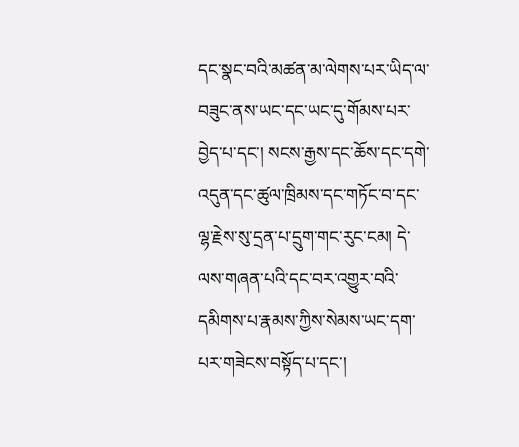དང་སྣང་བའི་མཚན་མ་ལེགས་པར་ཡིད་ལ་བཟུང་ནས་ཡང་དང་ཡང་དུ་གོམས་པར་བྱེད་པ་དང་། སངས་རྒྱས་དང་ཆོས་དང་དགེ་འདུན་དང་ཚུལ་ཁྲིམས་དང་གཏོང་བ་དང་ལྷ་རྗེས་སུ་དྲན་པ་དྲུག་གང་རུང་ངམ། དེ་ལས་གཞན་པའི་དང་བར་འགྱུར་བའི་དམིགས་པ་རྣམས་ཀྱིས་སེམས་ཡང་དག་པར་གཟེངས་བསྟོད་པ་དང་།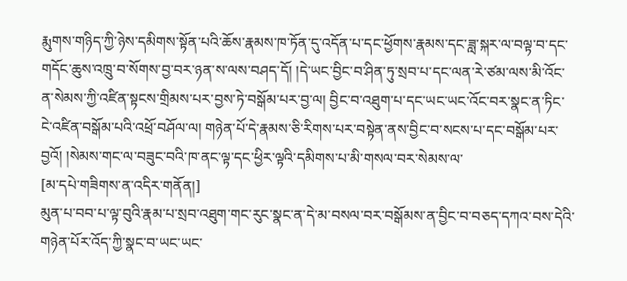རྨུགས་གཉིད་ཀྱི་ཉེས་དམིགས་སྟོན་པའི་ཆོས་རྣམས་ཁ་ཏོན་དུ་འདོན་པ་དང་ཕྱོགས་རྣམས་དང་ཟླ་སྐར་ལ་བལྟ་བ་དང་གདོང་ཆུས་འཁྲུ་བ་སོགས་བྱ་བར་ཉན་ས་ལས་བཤད་དོ། །དེ་ཡང་བྱིང་བ་ཤིན་ཏུ་སྲབ་པ་དང་ལན་རེ་ཙམ་ལས་མི་འོང་ན་སེམས་ཀྱི་འཛིན་སྟངས་གྲིམས་པར་བྱས་ཏེ་བསྒོམ་པར་བྱ་ལ། བྱིང་བ་འཐུག་པ་དང་ཡང་ཡང་འོང་བར་སྣང་ན་ཏིང་ངེ་འཛིན་བསྒོམ་པའི་འཕྲོ་བཤོལ་ལ། གཉེན་པོ་དེ་རྣམས་ཅི་རིགས་པར་བསྟེན་ནས་བྱིང་བ་སངས་པ་དང་བསྒོམ་པར་བྱའོ། །སེམས་གང་ལ་བཟུང་བའི་ཁ་ནང་ལྟ་དང་ཕྱིར་ལྟའི་དམིགས་པ་མི་གསལ་བར་སེམས་ལ་
[མ་དཔེ་གཟིགས་ན་འདིར་གནོན།]
མུན་པ་བབ་པ་ལྟ་བུའི་རྣམ་པ་སྲབ་འཐུག་གང་རུང་སྣང་ན་དེ་མ་བསལ་བར་བསྒོམས་ན་བྱིང་བ་བཅད་དཀའ་བས་དེའི་གཉེན་པོར་འོད་ཀྱི་སྣང་བ་ཡང་ཡང་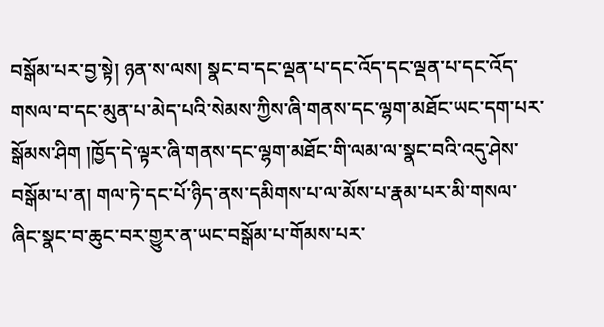བསྒོམ་པར་བྱ་སྟེ། ཉན་ས་ལས། སྣང་བ་དང་ལྡན་པ་དང་འོད་དང་ལྡན་པ་དང་འོད་གསལ་བ་དང་མུན་པ་མེད་པའི་སེམས་ཀྱིས་ཞི་གནས་དང་ལྷག་མཐོང་ཡང་དག་པར་སྒོམས་ཤིག །ཁྱོད་དེ་ལྟར་ཞི་གནས་དང་ལྷག་མཐོང་གི་ལམ་ལ་སྣང་བའི་འདུ་ཤེས་བསྒོམ་པ་ན། གལ་ཏེ་དང་པོ་ཉིད་ནས་དམིགས་པ་ལ་མོས་པ་རྣམ་པར་མི་གསལ་ཞིང་སྣང་བ་ཆུང་བར་གྱུར་ན་ཡང་བསྒོམ་པ་གོམས་པར་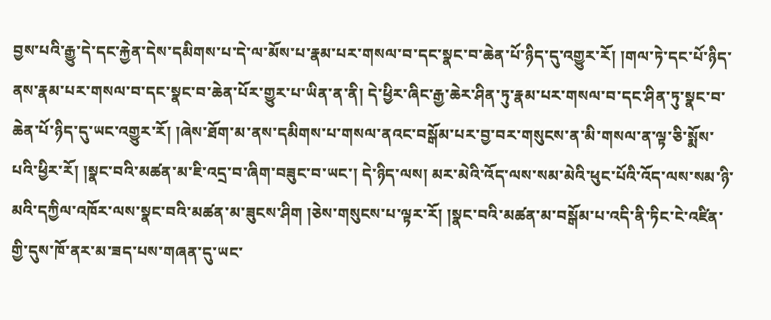བྱས་པའི་རྒྱུ་དེ་དང་རྐྱེན་དེས་དམིགས་པ་དེ་ལ་མོས་པ་རྣམ་པར་གསལ་བ་དང་སྣང་བ་ཆེན་པོ་ཉིད་དུ་འགྱུར་རོ། །གལ་ཏེ་དང་པོ་ཉིད་ནས་རྣམ་པར་གསལ་བ་དང་སྣང་བ་ཆེན་པོར་གྱུར་པ་ཡིན་ན་ནི། དེ་ཕྱིར་ཞིང་རྒྱ་ཆེར་ཤིན་ཏུ་རྣམ་པར་གསལ་བ་དང་ཤིན་ཏུ་སྣང་བ་ཆེན་པོ་ཉིད་དུ་ཡང་འགྱུར་རོ། །ཞེས་ཐོག་མ་ནས་དམིགས་པ་གསལ་ནའང་བསྒོམ་པར་བྱ་བར་གསུངས་ན་མི་གསལ་ན་ལྟ་ཅི་སྨོས་པའི་ཕྱིར་རོ། །སྣང་བའི་མཚན་མ་ཇི་འདྲ་བ་ཞིག་བཟུང་བ་ཡང་། དེ་ཉིད་ལས། མར་མེའི་འོད་ལས་སམ་མེའི་ཕུང་པོའི་འོད་ལས་སམ་ཉི་མའི་དཀྱིལ་འཁོར་ལས་སྣང་བའི་མཚན་མ་ཟུངས་ཤིག །ཅེས་གསུངས་པ་ལྟར་རོ། །སྣང་བའི་མཚན་མ་བསྒོམ་པ་འདི་ནི་ཏིང་ངེ་འཛིན་གྱི་དུས་ཁོ་ནར་མ་ཟད་པས་གཞན་དུ་ཡང་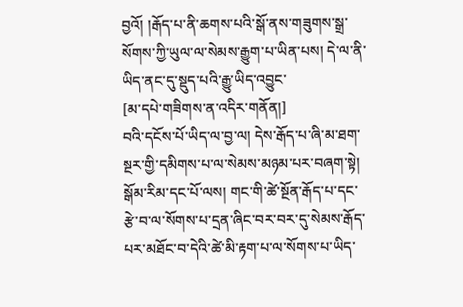བྱའོ། །རྒོད་པ་ནི་ཆགས་པའི་སྒོ་ནས་གཟུགས་སྒྲ་སོགས་ཀྱི་ཡུལ་ལ་སེམས་རྒྱུག་པ་ཡིན་པས། དེ་ལ་ནི་ཡིད་ནང་དུ་སྡུད་པའི་རྒྱུ་ཡིད་འབྱུང་
[མ་དཔེ་གཟིགས་ན་འདིར་གནོན།]
བའི་དངོས་པོ་ཡིད་ལ་བྱ་ལ། དེས་རྒོད་པ་ཞི་མ་ཐག་སྔར་གྱི་དམིགས་པ་ལ་སེམས་མཉམ་པར་བཞག་སྟེ། སྒོམ་རིམ་དང་པོ་ལས། གང་གི་ཚེ་སྔོན་རྒོད་པ་དང་རྩེ་བ་ལ་སོགས་པ་དྲན་ཞིང་བར་བར་དུ་སེམས་རྒོད་པར་མཐོང་བ་དེའི་ཚེ་མི་རྟག་པ་ལ་སོགས་པ་ཡིད་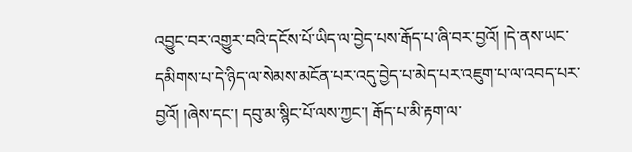འབྱུང་བར་འགྱུར་བའི་དངོས་པོ་ཡིད་ལ་བྱེད་པས་རྒོད་པ་ཞི་བར་བྱའོ། །དེ་ནས་ཡང་དམིགས་པ་དེ་ཉིད་ལ་སེམས་མངོན་པར་འདུ་བྱེད་པ་མེད་པར་འཇུག་པ་ལ་འབད་པར་བྱའོ། །ཞེས་དང་། དབུ་མ་སྙིང་པོ་ལས་ཀྱང་། རྒོད་པ་མི་རྟག་ལ་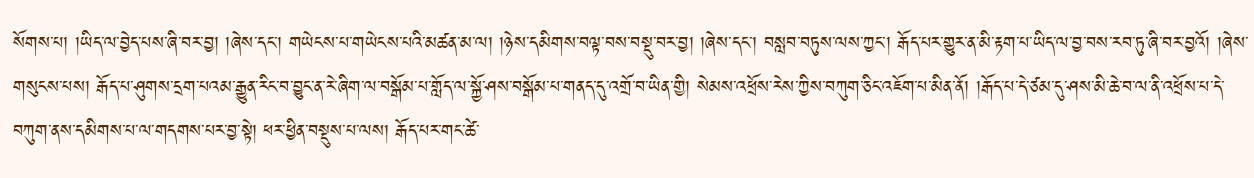སོགས་པ། །ཡིད་ལ་བྱེད་པས་ཞི་བར་བྱ། །ཞེས་དང་། གཡེངས་པ་གཡེངས་པའི་མཚན་མ་ལ། །ཉེས་དམིགས་བལྟ་བས་བསྡུ་བར་བྱ། །ཞེས་དང་། བསླབ་བཏུས་ལས་ཀྱང་། རྒོད་པར་གྱུར་ན་མི་རྟག་པ་ཡིད་ལ་བྱ་བས་རབ་ཏུ་ཞི་བར་བྱའོ། །ཞེས་གསུངས་པས། རྒོད་པ་ཤུགས་དྲག་པའམ་རྒྱུན་རིང་བ་བྱུང་ན་རེ་ཞིག་ལ་བསྒོམ་པ་གློད་ལ་སྐྱོ་ཤས་བསྒོམ་པ་གནད་དུ་འགྲོ་བ་ཡིན་གྱི། སེམས་འཕྲོས་རེས་ཀྱིས་བཀུག་ཅིང་འཇོག་པ་མིན་ནོ། །རྒོད་པ་དེ་ཙམ་དུ་ཤས་མི་ཆེ་བ་ལ་ནི་འཕྲོས་པ་དེ་བཀུག་ནས་དམིགས་པ་ལ་གདགས་པར་བྱ་སྟེ། ཕར་ཕྱིན་བསྡུས་པ་ལས། རྒོད་པར་གང་ཚེ་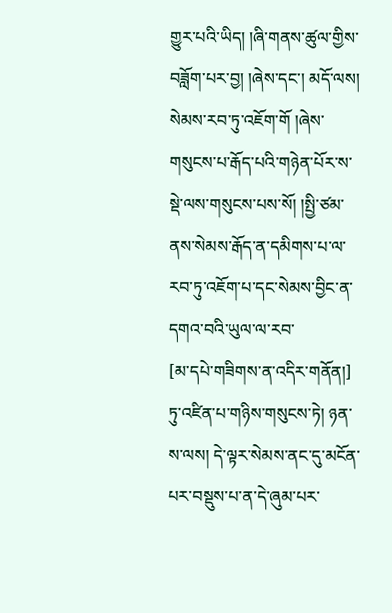གྱུར་པའི་ཡིད། །ཞི་གནས་ཚུལ་གྱིས་བཟློག་པར་བྱ། །ཞེས་དང་། མདོ་ལས། སེམས་རབ་ཏུ་འཇོག་གོ །ཞེས་གསུངས་པ་རྒོད་པའི་གཉེན་པོར་ས་སྡེ་ལས་གསུངས་པས་སོ། །སྤྱི་ཙམ་ནས་སེམས་རྒོད་ན་དམིགས་པ་ལ་རབ་ཏུ་འཇོག་པ་དང་སེམས་བྱིང་ན་དགའ་བའི་ཡུལ་ལ་རབ་
[མ་དཔེ་གཟིགས་ན་འདིར་གནོན།]
ཏུ་འཛིན་པ་གཉིས་གསུངས་ཏེ། ཉན་ས་ལས། དེ་ལྟར་སེམས་ནང་དུ་མངོན་པར་བསྡུས་པ་ན་དེ་ཞུམ་པར་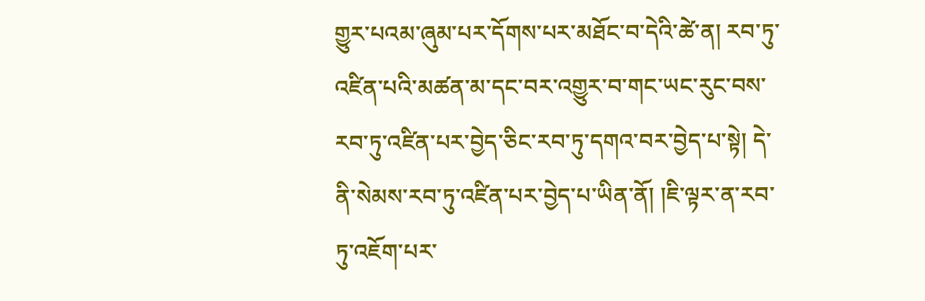གྱུར་པའམ་ཞུམ་པར་དོགས་པར་མཐོང་བ་དེའི་ཚེ་ན། རབ་ཏུ་འཛིན་པའི་མཚན་མ་དང་བར་འགྱུར་བ་གང་ཡང་རུང་བས་རབ་ཏུ་འཛིན་པར་བྱེད་ཅིང་རབ་ཏུ་དགའ་བར་བྱེད་པ་སྟེ། དེ་ནི་སེམས་རབ་ཏུ་འཛིན་པར་བྱེད་པ་ཡིན་ནོ། །ཇི་ལྟར་ན་རབ་ཏུ་འཇོག་པར་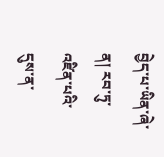བྱེད་པ་ཡིན་ཞེ་ན། རབ་ཏུ་འཛིན་པའི་དུས་ན་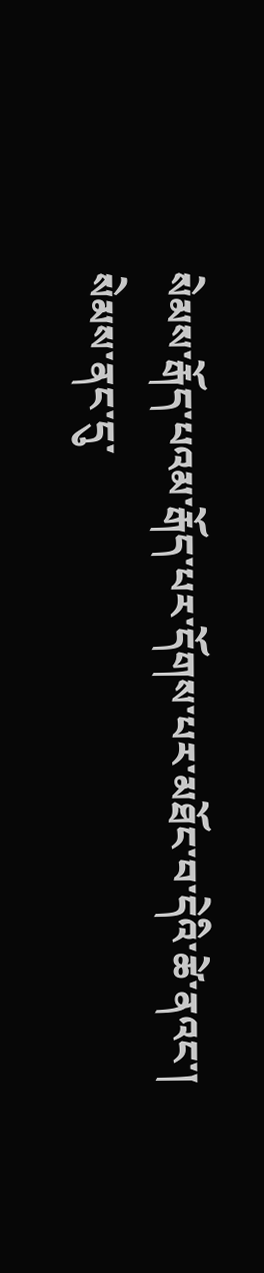སེམས་རྒོད་པའམ་རྒོད་པར་དོགས་པར་མཐོང་བ་དེའི་ཚེ་ནའང་། སེམས་ནང་དུ་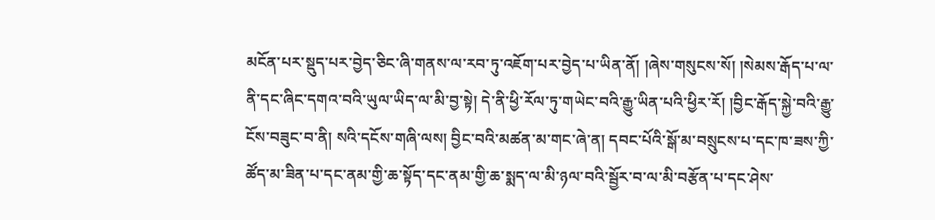མངོན་པར་སྡུད་པར་བྱེད་ཅིང་ཞི་གནས་ལ་རབ་ཏུ་འཇོག་པར་བྱེད་པ་ཡིན་ནོ། །ཞེས་གསུངས་སོ། །སེམས་རྒོད་པ་ལ་ནི་དང་ཞིང་དགའ་བའི་ཡུལ་ཡིད་ལ་མི་བྱ་སྟེ། དེ་ནི་ཕྱི་རོལ་ཏུ་གཡེང་བའི་རྒྱུ་ཡིན་པའི་ཕྱིར་རོ། །བྱིང་རྒོད་སྐྱེ་བའི་རྒྱུ་ངོས་བཟུང་བ་ནི། སའི་དངོས་གཞི་ལས། བྱིང་བའི་མཚན་མ་གང་ཞེ་ན། དབང་པོའི་སྒོ་མ་བསྲུངས་པ་དང་ཁ་ཟས་ཀྱི་ཚོད་མ་ཟིན་པ་དང་ནམ་གྱི་ཆ་སྟོད་དང་ནམ་གྱི་ཆ་སྨད་ལ་མི་ཉལ་བའི་སྦྱོར་བ་ལ་མི་བརྩོན་པ་དང་ཤེས་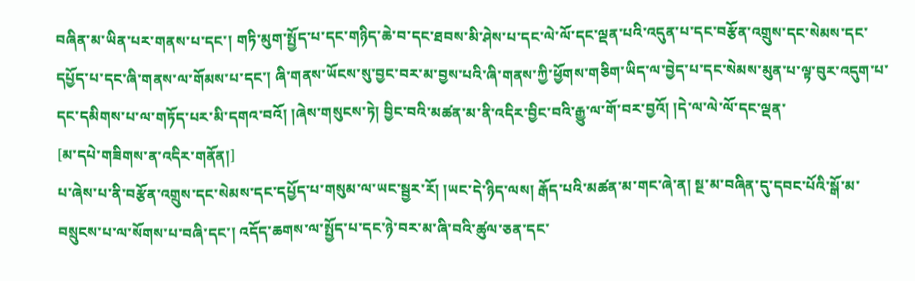བཞིན་མ་ཡིན་པར་གནས་པ་དང་། གཏི་མུག་སྤྱོད་པ་དང་གཉིད་ཆེ་བ་དང་ཐབས་མི་ཤེས་པ་དང་ལེ་ལོ་དང་ལྡན་པའི་འདུན་པ་དང་བརྩོན་འགྲུས་དང་སེམས་དང་དཔྱོད་པ་དང་ཞི་གནས་ལ་གོམས་པ་དང་། ཞི་གནས་ཡོངས་སུ་བྱང་བར་མ་བྱས་པའི་ཞི་གནས་ཀྱི་ཕྱོགས་གཅིག་ཡིད་ལ་བྱེད་པ་དང་སེམས་མུན་པ་ལྟ་བུར་འདུག་པ་དང་དམིགས་པ་ལ་གཏོད་པར་མི་དགའ་བའོ། །ཞེས་གསུངས་ཏེ། བྱིང་བའི་མཚན་མ་ནི་འདིར་བྱིང་བའི་རྒྱུ་ལ་གོ་བར་བྱའོ། །དེ་ལ་ལེ་ལོ་དང་ལྡན་
[མ་དཔེ་གཟིགས་ན་འདིར་གནོན།]
པ་ཞེས་པ་ནི་བརྩོན་འགྲུས་དང་སེམས་དང་དཔྱོད་པ་གསུམ་ལ་ཡང་སྦྱར་རོ། །ཡང་དེ་ཉིད་ལས། རྒོད་པའི་མཚན་མ་གང་ཞེ་ན། སྔ་མ་བཞིན་དུ་དབང་པོའི་སྒོ་མ་བསྲུངས་པ་ལ་སོགས་པ་བཞི་དང་། འདོད་ཆགས་ལ་སྤྱོད་པ་དང་ཉེ་བར་མ་ཞི་བའི་ཚུལ་ཅན་དང་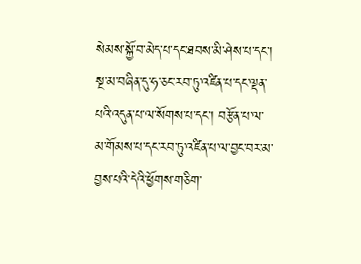སེམས་སྐྱོ་བ་མེད་པ་དང་ཐབས་མི་ཤེས་པ་དང་། སྔ་མ་བཞིན་དུ་ཧ་ཅང་རབ་ཏུ་འཛིན་པ་དང་ལྡན་པའི་འདུན་པ་ལ་སོགས་པ་དང་། བརྩོན་པ་ལ་མ་གོམས་པ་དང་རབ་ཏུ་འཛིན་པ་ལ་བྱང་བར་མ་བྱས་པའི་དེའི་ཕྱོགས་གཅིག་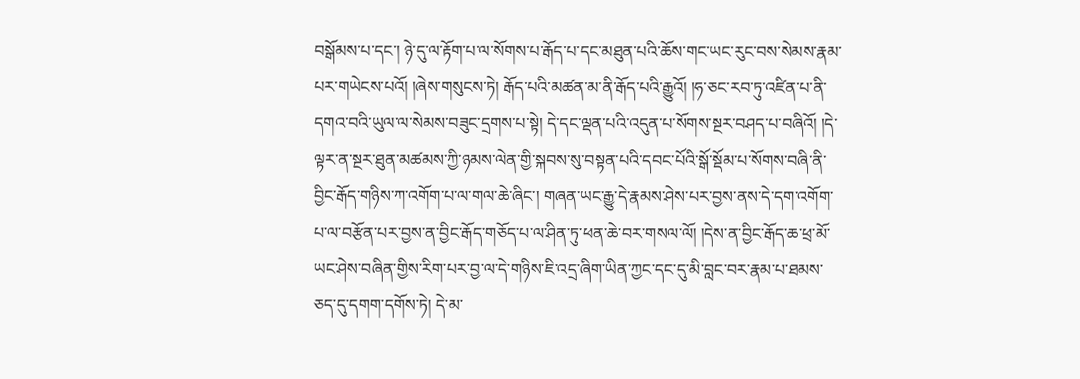བསྒོམས་པ་དང་། ཉེ་དུ་ལ་རྟོག་པ་ལ་སོགས་པ་རྒོད་པ་དང་མཐུན་པའི་ཆོས་གང་ཡང་རུང་བས་སེམས་རྣམ་པར་གཡེངས་པའོ། །ཞེས་གསུངས་ཏེ། རྒོད་པའི་མཚན་མ་ནི་རྒོད་པའི་རྒྱུའོ། །ཧ་ཅང་རབ་ཏུ་འཛིན་པ་ནི་དགའ་བའི་ཡུལ་ལ་སེམས་བཟུང་དྲགས་པ་སྟེ། དེ་དང་ལྡན་པའི་འདུན་པ་སོགས་སྔར་བཤད་པ་བཞིའོ། །དེ་ལྟར་ན་སྔར་ཐུན་མཚམས་ཀྱི་ཉམས་ལེན་གྱི་སྐབས་སུ་བསྟན་པའི་དབང་པོའི་སྒོ་སྡོམ་པ་སོགས་བཞི་ནི་བྱིང་རྒོད་གཉིས་ཀ་འགོག་པ་ལ་གལ་ཆེ་ཞིང་། གཞན་ཡང་རྒྱུ་དེ་རྣམས་ཤེས་པར་བྱས་ནས་དེ་དག་འགོག་པ་ལ་བརྩོན་པར་བྱས་ན་བྱིང་རྒོད་གཅོད་པ་ལ་ཤིན་ཏུ་ཕན་ཆེ་བར་གསལ་ལོ། །དེས་ན་བྱིང་རྒོད་ཆ་ཕྲ་མོ་ཡང་ཤེས་བཞིན་གྱིས་རིག་པར་བྱ་ལ་དེ་གཉིས་ཇི་འདྲ་ཞིག་ཡིན་ཀྱང་དང་དུ་མི་བླང་བར་རྣམ་པ་ཐམས་ཅད་དུ་དགག་དགོས་ཏེ། དེ་མ་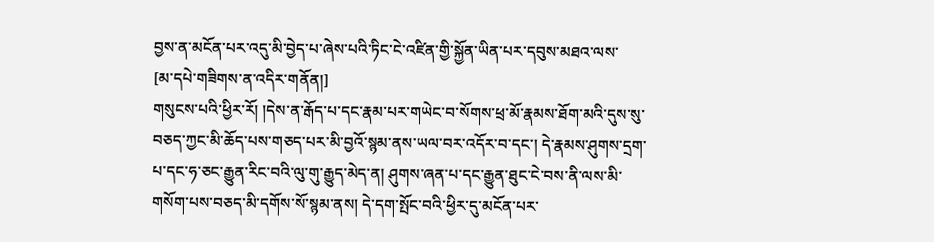བྱས་ན་མངོན་པར་འདུ་མི་བྱེད་པ་ཞེས་པའི་ཏིང་ངེ་འཛིན་གྱི་སྐྱོན་ཡིན་པར་དབུས་མཐའ་ལས་
[མ་དཔེ་གཟིགས་ན་འདིར་གནོན།]
གསུངས་པའི་ཕྱིར་རོ། །དེས་ན་རྒོད་པ་དང་རྣམ་པར་གཡེང་བ་སོགས་ཕྲ་མོ་རྣམས་ཐོག་མའི་དུས་སུ་བཅད་ཀྱང་མི་ཆོད་པས་གཅད་པར་མི་བྱའོ་སྙམ་ནས་ཡལ་བར་འདོར་བ་དང་། དེ་རྣམས་ཤུགས་དྲག་པ་དང་ཧ་ཅང་རྒྱུན་རིང་བའི་ལུ་གུ་རྒྱུད་མེད་ན། ཤུགས་ཞན་པ་དང་རྒྱུན་ཐུང་ངེ་བས་ནི་ལས་མི་གསོག་པས་བཅད་མི་དགོས་སོ་སྙམ་ནས། དེ་དག་སྤོང་བའི་ཕྱིར་དུ་མངོན་པར་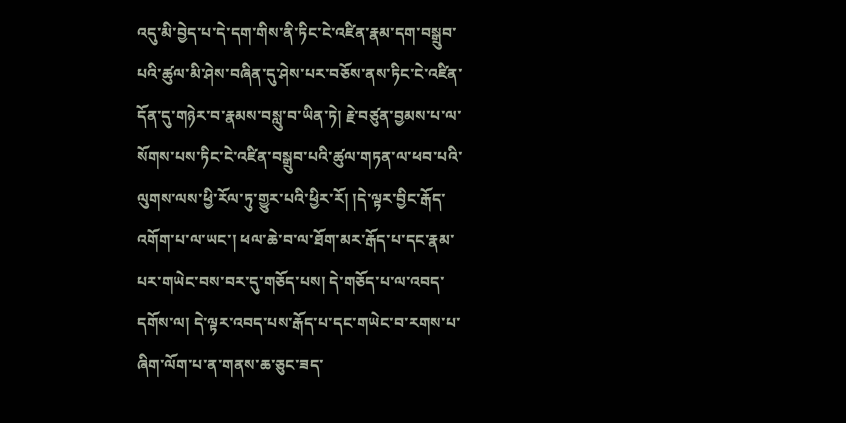འདུ་མི་བྱེད་པ་དེ་དག་གིས་ནི་ཏིང་ངེ་འཛིན་རྣམ་དག་བསྒྲུབ་པའི་ཚུལ་མི་ཤེས་བཞིན་དུ་ཤེས་པར་བཅོས་ནས་ཏིང་ངེ་འཛིན་དོན་དུ་གཉེར་བ་རྣམས་བསླུ་བ་ཡིན་ཏེ། རྗེ་བཙུན་བྱམས་པ་ལ་སོགས་པས་ཏིང་ངེ་འཛིན་བསྒྲུབ་པའི་ཚུལ་གཏན་ལ་ཕབ་པའི་ལུགས་ལས་ཕྱི་རོལ་ཏུ་གྱུར་པའི་ཕྱིར་རོ། །དེ་ལྟར་བྱིང་རྒོད་འགོག་པ་ལ་ཡང་། ཕལ་ཆེ་བ་ལ་ཐོག་མར་རྒོད་པ་དང་རྣམ་པར་གཡེང་བས་བར་དུ་གཅོད་པས། དེ་གཅོད་པ་ལ་འབད་དགོས་ལ། དེ་ལྟར་འབད་པས་རྒོད་པ་དང་གཡེང་བ་རགས་པ་ཞིག་ལོག་པ་ན་གནས་ཆ་ཅུང་ཟད་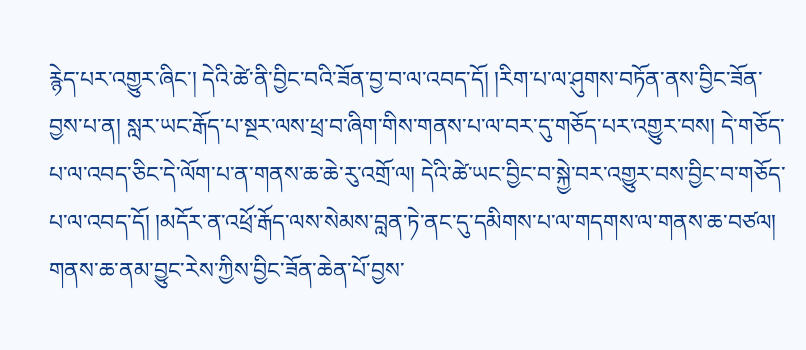རྙེད་པར་འགྱུར་ཞིང་། དེའི་ཚེ་ནི་བྱིང་བའི་ཟོན་བྱ་བ་ལ་འབད་དོ། །རིག་པ་ལ་ཤུགས་བཏོན་ནས་བྱིང་ཟོན་བྱས་པ་ན། སླར་ཡང་རྒོད་པ་སྔར་ལས་ཕྲ་བ་ཞིག་གིས་གནས་པ་ལ་བར་དུ་གཅོད་པར་འགྱུར་བས། དེ་གཅོད་པ་ལ་འབད་ཅིང་དེ་ལོག་པ་ན་གནས་ཆ་ཆེ་རུ་འགྲོ་ལ། དེའི་ཚེ་ཡང་བྱིང་བ་སྐྱེ་བར་འགྱུར་བས་བྱིང་བ་གཅོད་པ་ལ་འབད་དོ། །མདོར་ན་འཕྲོ་རྒོད་ལས་སེམས་བླན་ཏེ་ནང་དུ་དམིགས་པ་ལ་གདགས་ལ་གནས་ཆ་བཙལ། གནས་ཆ་ནམ་བྱུང་རེས་ཀྱིས་བྱིང་ཟོན་ཆེན་པོ་བྱས་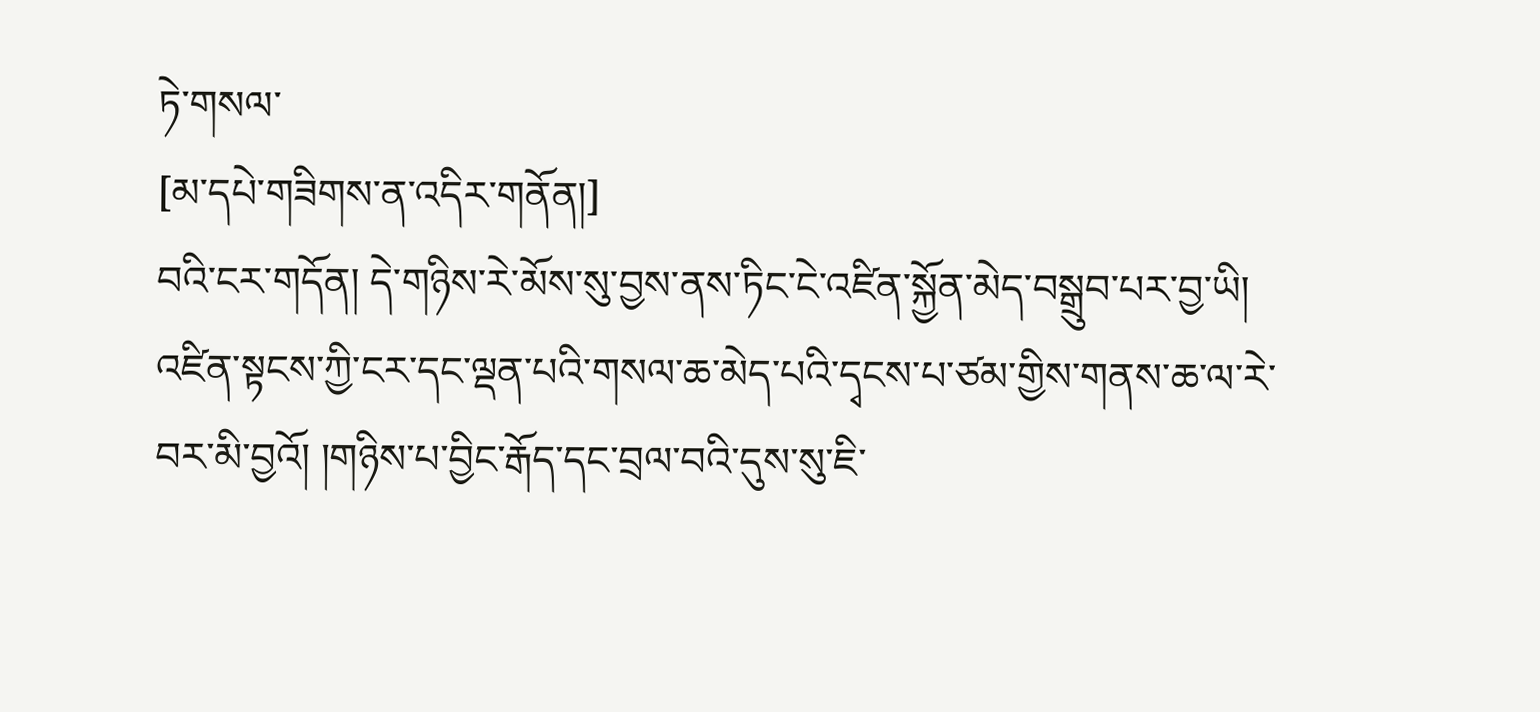ཏེ་གསལ་
[མ་དཔེ་གཟིགས་ན་འདིར་གནོན།]
བའི་ངར་གདོན། དེ་གཉིས་རེ་མོས་སུ་བྱས་ནས་ཏིང་ངེ་འཛིན་སྐྱོན་མེད་བསྒྲུབ་པར་བྱ་ཡི། འཛིན་སྟངས་ཀྱི་ངར་དང་ལྡན་པའི་གསལ་ཆ་མེད་པའི་དྭངས་པ་ཙམ་གྱིས་གནས་ཆ་ལ་རེ་བར་མི་བྱའོ། །གཉིས་པ་བྱིང་རྒོད་དང་བྲལ་བའི་དུས་སུ་ཇི་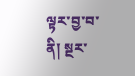ལྟར་བྱ་བ་ནི། སྔར་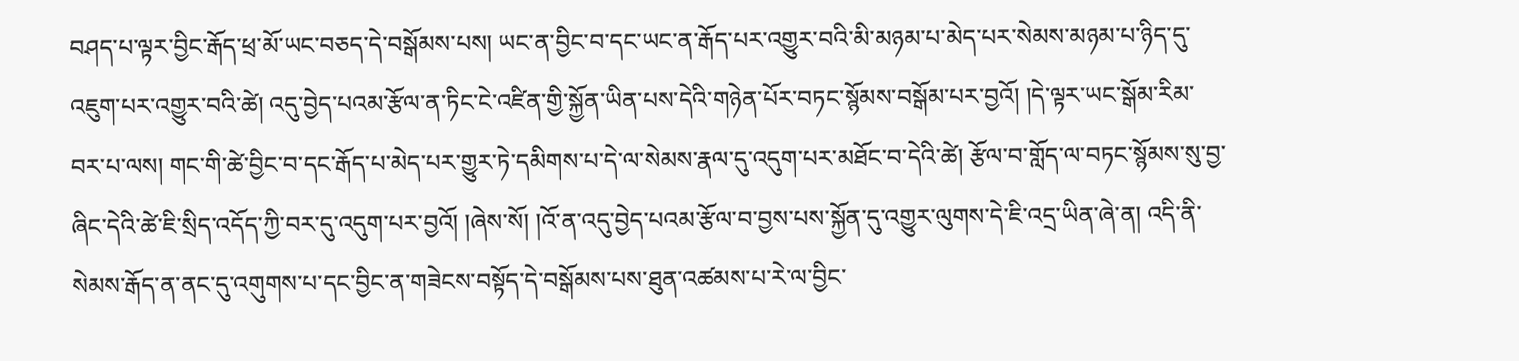བཤད་པ་ལྟར་བྱིང་རྒོད་ཕྲ་མོ་ཡང་བཅད་དེ་བསྒོམས་པས། ཡང་ན་བྱིང་བ་དང་ཡང་ན་རྒོད་པར་འགྱུར་བའི་མི་མཉམ་པ་མེད་པར་སེམས་མཉམ་པ་ཉིད་དུ་འཇུག་པར་འགྱུར་བའི་ཚེ། འདུ་བྱེད་པའམ་རྩོལ་ན་ཏིང་ངེ་འཛིན་གྱི་སྐྱོན་ཡིན་པས་དེའི་གཉེན་པོར་བཏང་སྙོམས་བསྒོམ་པར་བྱའོ། །དེ་ལྟར་ཡང་སྒོམ་རིམ་བར་པ་ལས། གང་གི་ཚེ་བྱིང་བ་དང་རྒོད་པ་མེད་པར་གྱུར་ཏེ་དམིགས་པ་དེ་ལ་སེམས་རྣལ་དུ་འདུག་པར་མཐོང་བ་དེའི་ཚེ། རྩོལ་བ་གློད་ལ་བཏང་སྙོམས་སུ་བྱ་ཞིང་དེའི་ཚེ་ཇི་སྲིད་འདོད་ཀྱི་བར་དུ་འདུག་པར་བྱའོ། །ཞེས་སོ། །འོ་ན་འདུ་བྱེད་པའམ་རྩོལ་བ་བྱས་པས་སྐྱོན་དུ་འགྱུར་ལུགས་དེ་ཇི་འདྲ་ཡིན་ཞེ་ན། འདི་ནི་སེམས་རྒོད་ན་ནང་དུ་འགུགས་པ་དང་བྱིང་ན་གཟེངས་བསྟོད་དེ་བསྒོམས་པས་ཐུན་འཚམས་པ་རེ་ལ་བྱིང་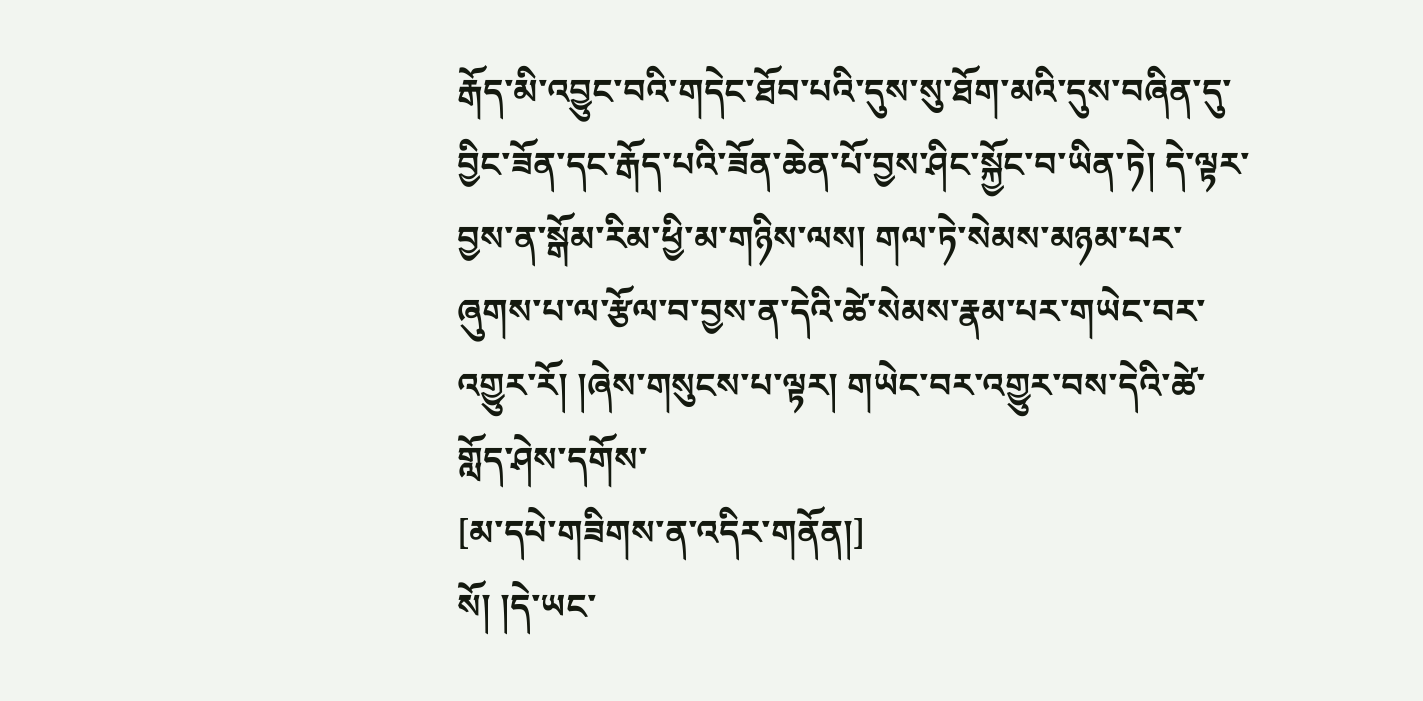རྒོད་མི་འབྱུང་བའི་གདེང་ཐོབ་པའི་དུས་སུ་ཐོག་མའི་དུས་བཞིན་དུ་བྱིང་ཟོན་དང་རྒོད་པའི་ཟོན་ཆེན་པོ་བྱས་ཤིང་སྐྱོང་བ་ཡིན་ཏེ། དེ་ལྟར་བྱས་ན་སྒོམ་རིམ་ཕྱི་མ་གཉིས་ལས། གལ་ཏེ་སེམས་མཉམ་པར་ཞུགས་པ་ལ་རྩོལ་བ་བྱས་ན་དེའི་ཚེ་སེམས་རྣམ་པར་གཡེང་བར་འགྱུར་རོ། །ཞེས་གསུངས་པ་ལྟར། གཡེང་བར་འགྱུར་བས་དེའི་ཚེ་གློད་ཤེས་དགོས་
[མ་དཔེ་གཟིགས་ན་འདིར་གནོན།]
སོ། །དེ་ཡང་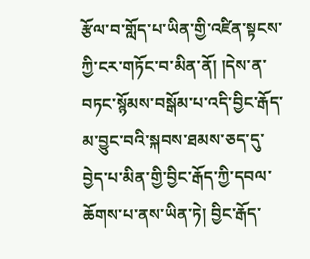རྩོལ་བ་གློད་པ་ཡིན་གྱི་འཛིན་སྟངས་ཀྱི་ངར་གཏོང་བ་མིན་ནོ། །དེས་ན་བཏང་སྙོམས་བསྒོམ་པ་འདི་བྱིང་རྒོད་མ་བྱུང་བའི་སྐབས་ཐམས་ཅད་དུ་བྱེད་པ་མིན་གྱི་བྱིང་རྒོད་ཀྱི་དབལ་ཆོགས་པ་ནས་ཡིན་ཏེ། བྱིང་རྒོད་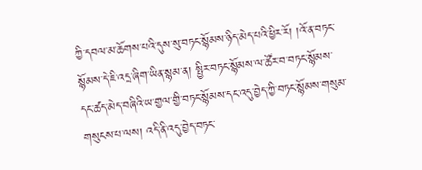ཀྱི་དབལ་མ་ཆོགས་པའི་དུས་སུ་བཏང་སྙོམས་ཉིད་མེད་པའི་ཕྱིར་རོ། །འོ་ན་བཏང་སྙོམས་དེ་ཇི་འདྲ་ཞིག་ཡིན་སྙམ་ན། སྤྱིར་བཏང་སྙོམས་ལ་ཚོར་བ་བཏང་སྙོམས་དང་ཚད་མེད་བཞིའི་ཡ་གྱལ་གྱི་བཏང་སྙོམས་དང་འདུ་བྱེད་ཀྱི་བཏང་སྙོམས་གསུམ་གསུངས་པ་ལས། འདི་ནི་འདུ་བྱེད་བཏང་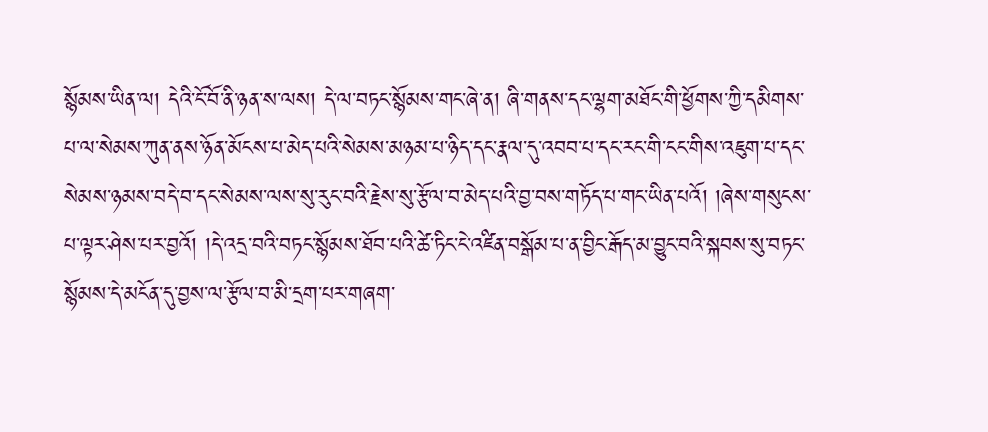སྙོམས་ཡིན་ལ། དེའི་ངོ་བོ་ནི་ཉན་ས་ལས། དེ་ལ་བཏང་སྙོམས་གང་ཞེ་ན། ཞི་གནས་དང་ལྷག་མཐོང་གི་ཕྱོགས་ཀྱི་དམིགས་པ་ལ་སེམས་ཀུན་ནས་ཉོན་མོངས་པ་མེད་པའི་སེམས་མཉམ་པ་ཉིད་དང་རྣལ་དུ་འབབ་པ་དང་རང་གི་ངང་གིས་འཇུག་པ་དང་སེམས་ཉམས་བདེ་བ་དང་སེམས་ལས་སུ་རུང་བའི་རྗེས་སུ་རྩོལ་བ་མེད་པའི་བྱ་བས་གཏོད་པ་གང་ཡིན་པའོ། །ཞེས་གསུངས་པ་ལྟར་ཤེས་པར་བྱའོ། །དེ་འདྲ་བའི་བཏང་སྙོམས་ཐོབ་པའི་ཚེ་ཏིང་ངེ་འཛིན་བསྒོམ་པ་ན་བྱིང་རྒོད་མ་བྱུང་བའི་སྐབས་སུ་བཏང་སྙོམས་དེ་མངོན་དུ་བྱས་ལ་རྩོལ་བ་མི་དྲག་པར་གཞག་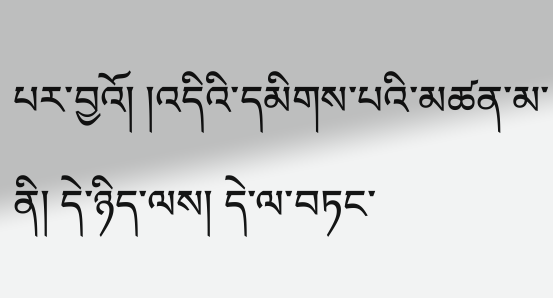པར་བྱའོ། །འདིའི་དམིགས་པའི་མཚན་མ་ནི། དེ་ཉིད་ལས། དེ་ལ་བཏང་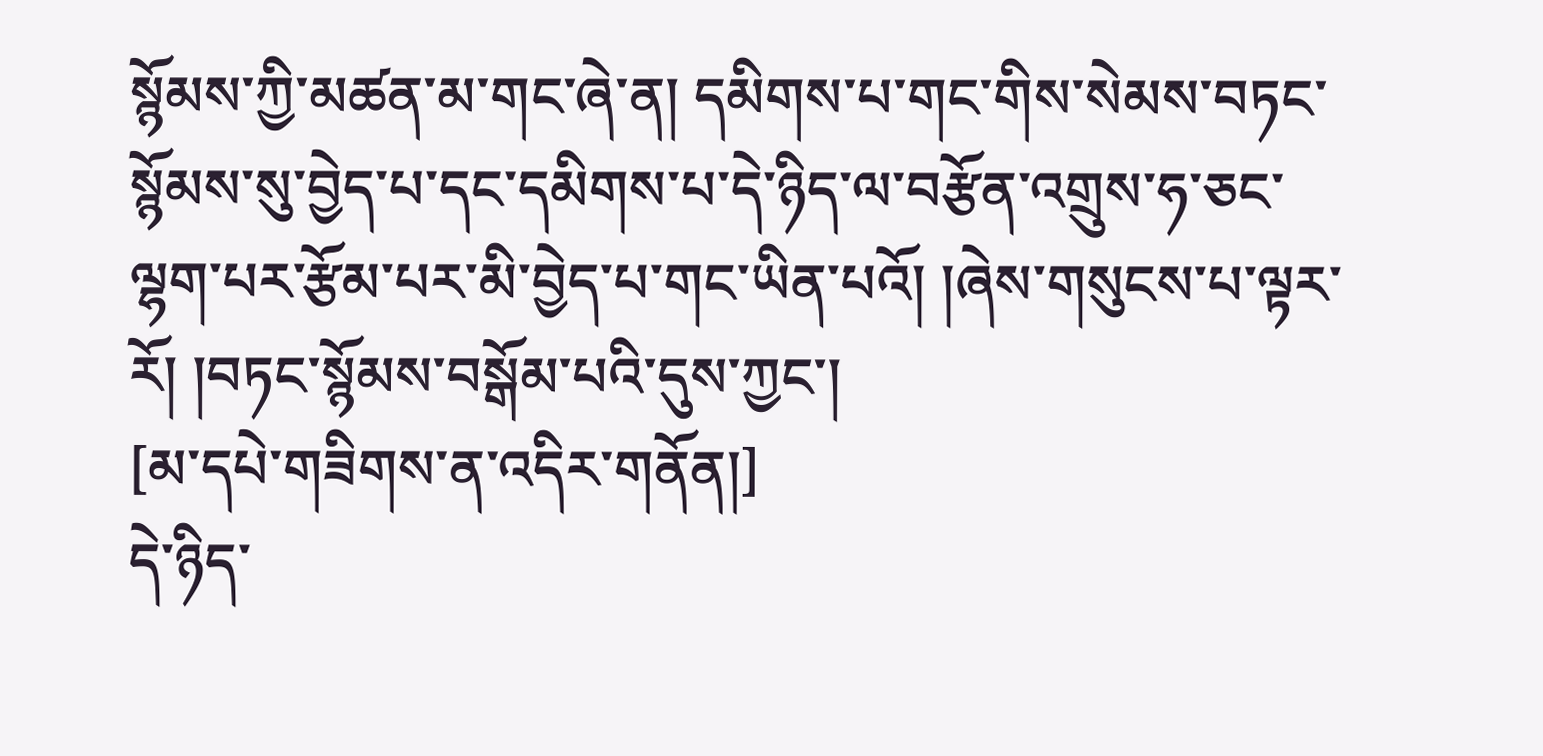སྙོམས་ཀྱི་མཚན་མ་གང་ཞེ་ན། དམིགས་པ་གང་གིས་སེམས་བཏང་སྙོམས་སུ་བྱེད་པ་དང་དམིགས་པ་དེ་ཉིད་ལ་བརྩོན་འགྲུས་ཧ་ཅང་ལྷག་པར་རྩོམ་པར་མི་བྱེད་པ་གང་ཡིན་པའོ། །ཞེས་གསུངས་པ་ལྟར་རོ། །བཏང་སྙོམས་བསྒོམ་པའི་དུས་ཀྱང་།
[མ་དཔེ་གཟིགས་ན་འདིར་གནོན།]
དེ་ཉིད་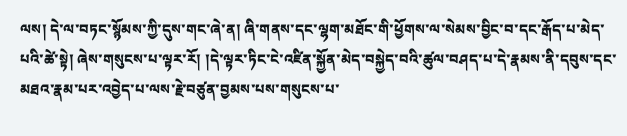ལས། དེ་ལ་བཏང་སྙོམས་ཀྱི་དུས་གང་ཞེ་ན། ཞི་གནས་དང་ལྷག་མཐོང་གི་ཕྱོགས་ལ་སེམས་བྱིང་བ་དང་རྒོད་པ་མེད་པའི་ཚེ་སྟེ། ཞེས་གསུངས་པ་ལྟར་རོ། །དེ་ལྟར་ཏིང་ངེ་འཛིན་སྐྱོན་མེད་བསྐྱེད་བའི་ཚུལ་བཤད་པ་དེ་རྣམས་ནི་དབུས་དང་མཐའ་རྣམ་པར་འབྱེད་པ་ལས་རྗེ་བཙུན་བྱམས་པས་གསུངས་པ་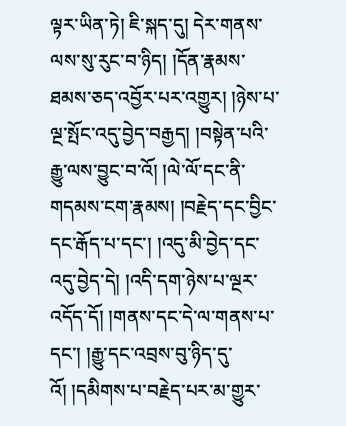ལྟར་ཡིན་ཏེ། ཇི་སྐད་དུ། དེར་གནས་ལས་སུ་རུང་བ་ཉིད། །དོན་རྣམས་ཐམས་ཅད་འབྱོར་པར་འགྱུར། །ཉེས་པ་ལྔ་སྤོང་འདུ་བྱེད་བརྒྱད། །བསྟེན་པའི་རྒྱུ་ལས་བྱུང་བ་འོ། །ལེ་ལོ་དང་ནི་གདམས་ངག་རྣམས། །བརྗེད་དང་བྱིང་དང་རྒོད་པ་དང་། །འདུ་མི་བྱེད་དང་འདུ་བྱེད་དེ། །འདི་དག་ཉེས་པ་ལྔར་འདོད་དོ། །གནས་དང་དེ་ལ་གནས་པ་དང་། །རྒྱུ་དང་འབྲས་བུ་ཉིད་དུ་འོ། །དམིགས་པ་བརྗེད་པར་མ་གྱུར་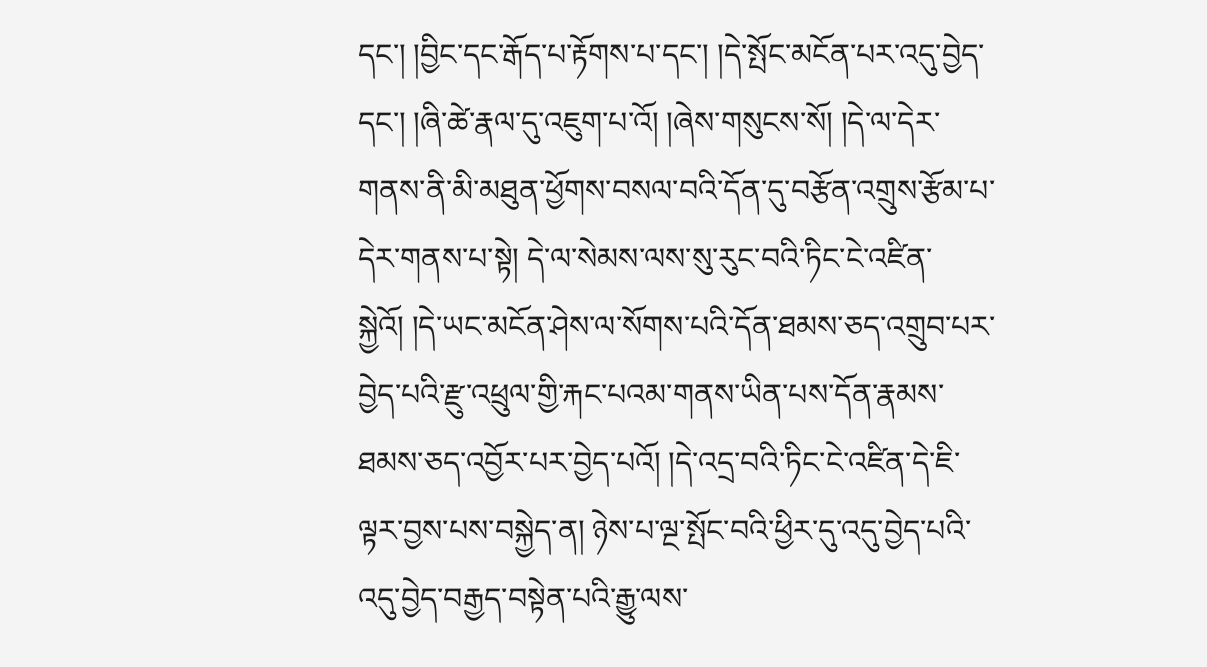དང་། །བྱིང་དང་རྒོད་པ་རྟོགས་པ་དང་། །དེ་སྤོང་མངོན་པར་འདུ་བྱེད་དང་། །ཞི་ཚེ་རྣལ་དུ་འཇུག་པ་འོ། །ཞེས་གསུངས་སོ། །དེ་ལ་དེར་གནས་ནི་མི་མཐུན་ཕྱོགས་བསལ་བའི་དོན་དུ་བརྩོན་འགྲུས་རྩོམ་པ་དེར་གནས་པ་སྟེ། དེ་ལ་སེམས་ལས་སུ་རུང་བའི་ཏིང་ངེ་འཛིན་སྐྱེའོ། །དེ་ཡང་མངོན་ཤེས་ལ་སོགས་པའི་དོན་ཐམས་ཅད་འགྲུབ་པར་བྱེད་པའི་རྫུ་འཕྲུལ་གྱི་རྐང་པའམ་གནས་ཡིན་པས་དོན་རྣམས་ཐམས་ཅད་འབྱོར་པར་བྱེད་པའོ། །དེ་འདྲ་བའི་ཏིང་ངེ་འཛིན་དེ་ཇི་ལྟར་བྱས་པས་བསྐྱེད་ན། ཉེས་པ་ལྔ་སྤོང་བའི་ཕྱིར་དུ་འདུ་བྱེད་པའི་འདུ་བྱེད་བརྒྱད་བསྟེན་པའི་རྒྱུ་ལས་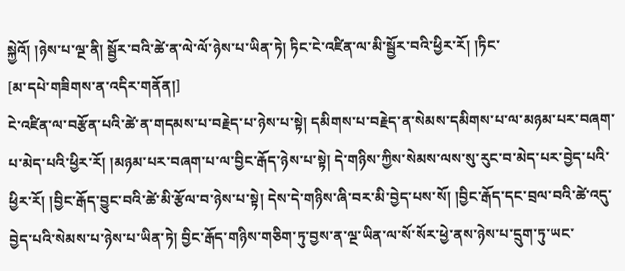སྐྱེའོ། །ཉེས་པ་ལྔ་ནི། སྦྱོར་བའི་ཚེ་ན་ལེ་ལོ་ཉེས་པ་ཡིན་ཏེ། ཏིང་ངེ་འཛིན་ལ་མི་སྦྱོར་བའི་ཕྱིར་རོ། །ཏིང་
[མ་དཔེ་གཟིགས་ན་འདིར་གནོན།]
ངེ་འཛིན་ལ་བརྩོན་པའི་ཚེ་ན་གདམས་པ་བརྗེད་པ་ཉེས་པ་སྟེ། དམིགས་པ་བརྗེད་ན་སེམས་དམིགས་པ་ལ་མཉམ་པར་བཞག་པ་མེད་པའི་ཕྱིར་རོ། །མཉམ་པར་བཞག་པ་ལ་བྱིང་རྒོད་ཉེས་པ་སྟེ། དེ་གཉིས་ཀྱིས་སེམས་ལས་སུ་རུང་བ་མེད་པར་བྱེད་པའི་ཕྱིར་རོ། །བྱིང་རྒོད་བྱུང་བའི་ཚེ་མི་རྩོལ་བ་ཉེས་པ་སྟེ། དེས་དེ་གཉིས་ཞི་བར་མི་བྱེད་པས་སོ། །བྱིང་རྒོད་དང་བྲལ་བའི་ཚེ་འདུ་བྱེད་པའི་སེམས་པ་ཉེས་པ་ཡིན་ཏེ། བྱིང་རྒོད་གཉིས་གཅིག་ཏུ་བྱས་ན་ལྔ་ཡིན་ལ་སོ་སོར་ཕྱེ་ནས་ཉེས་པ་དྲུག་ཏུ་ཡང་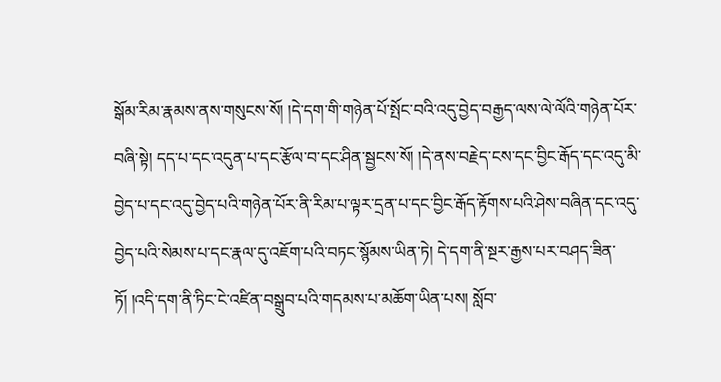སྒོམ་རིམ་རྣམས་ནས་གསུངས་སོ། །དེ་དག་གི་གཉེན་པོ་སྤོང་བའི་འདུ་བྱེད་བརྒྱད་ལས་ལེ་ལོའི་གཉེན་པོར་བཞི་སྟེ། དད་པ་དང་འདུན་པ་དང་རྩོལ་བ་དང་ཤིན་སྦྱངས་སོ། །དེ་ནས་བརྗེད་ངས་དང་བྱིང་རྒོད་དང་འདུ་མི་བྱེད་པ་དང་འདུ་བྱེད་པའི་གཉེན་པོར་ནི་རིམ་པ་ལྟར་དྲན་པ་དང་བྱིང་རྒོད་རྟོགས་པའི་ཤེས་བཞིན་དང་འདུ་བྱེད་པའི་སེམས་པ་དང་རྣལ་དུ་འཇོག་པའི་བཏང་སྙོམས་ཡིན་ཏེ། དེ་དག་ནི་སྔར་རྒྱས་པར་བཤད་ཟིན་ཏོ། །འདི་དག་ནི་ཏིང་ངེ་འཛིན་བསྒྲུབ་པའི་གདམས་པ་མཆོག་ཡིན་པས། སློབ་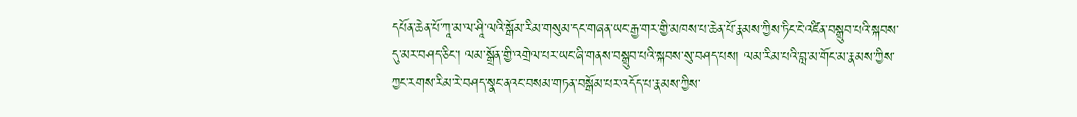དཔོན་ཆེན་པོ་ཀཱ་མ་ལ་ཤཱི་ལའི་སྒོམ་རིམ་གསུམ་དང་གཞན་ཡང་རྒྱ་གར་གྱི་མཁས་པ་ཆེན་པོ་རྣམས་ཀྱིས་ཏིང་ངེ་འཛིན་བསྒྲུབ་པའི་སྐབས་དུ་མར་བཤད་ཅིང་། ལམ་སྒྲོན་གྱི་འགྲེལ་པར་ཡང་ཞི་གནས་བསྒྲུབ་པའི་སྐབས་སུ་བཤད་པས། ལམ་རིམ་པའི་བླ་མ་གོང་མ་རྣམས་ཀྱིས་ཀྱང་རགས་རིམ་རེ་བཤད་སྣང་ནའང་བསམ་གཏན་བསྒོམ་པར་འདོད་པ་རྣམས་ཀྱིས་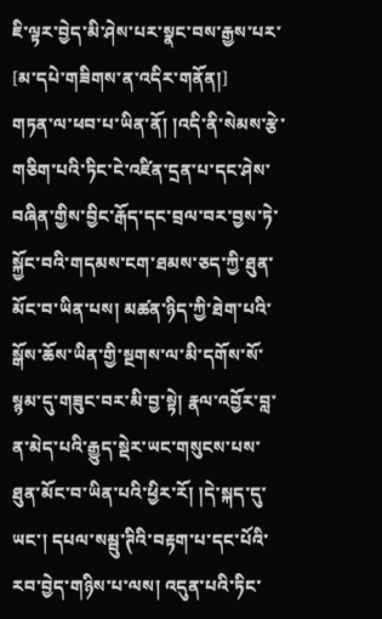ཇི་ལྟར་བྱེད་མི་ཤེས་པར་སྣང་བས་རྒྱས་པར་
[མ་དཔེ་གཟིགས་ན་འདིར་གནོན།]
གཏན་ལ་ཕབ་པ་ཡིན་ནོ། །འདི་ནི་སེམས་རྩེ་གཅིག་པའི་ཏིང་ངེ་འཛིན་དྲན་པ་དང་ཤེས་བཞིན་གྱིས་བྱིང་རྒོད་དང་བྲལ་བར་བྱས་ཏེ་སྐྱོང་བའི་གདམས་ངག་ཐམས་ཅད་ཀྱི་ཐུན་མོང་བ་ཡིན་པས། མཚན་ཉིད་ཀྱི་ཐེག་པའི་སྒོས་ཆོས་ཡིན་གྱི་སྔགས་ལ་མི་དགོས་སོ་སྙམ་དུ་གཟུང་བར་མི་བྱ་སྟེ། རྣལ་འབྱོར་བླ་ན་མེད་པའི་རྒྱུད་སྡེར་ཡང་གསུངས་པས་ཐུན་མོང་བ་ཡིན་པའི་ཕྱིར་རོ། །དེ་སྐད་དུ་ཡང་། དཔལ་སམྦུ་ཊིའི་བརྟག་པ་དང་པོའི་རབ་བྱེད་གཉིས་པ་ལས། འདུན་པའི་ཏིང་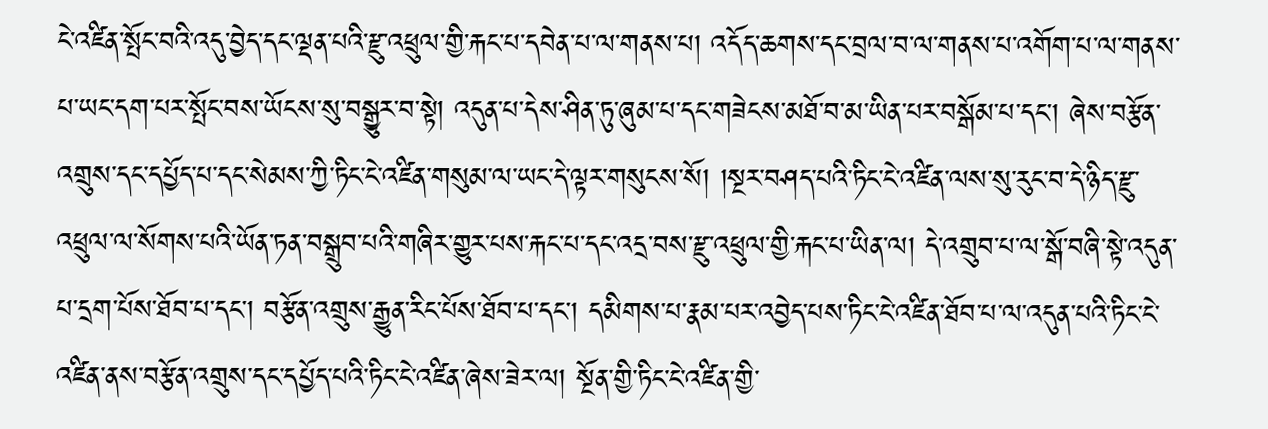ངེ་འཛིན་སྤོང་བའི་འདུ་བྱེད་དང་ལྡན་པའི་རྫུ་འཕྲུལ་གྱི་རྐང་པ་དབེན་པ་ལ་གནས་པ། འདོད་ཆགས་དང་བྲལ་བ་ལ་གནས་པ་འགོག་པ་ལ་གནས་པ་ཡང་དག་པར་སྤོང་བས་ཡོངས་སུ་བསྒྱུར་བ་སྟེ། འདུན་པ་དེས་ཤིན་ཏུ་ཞུམ་པ་དང་གཟེངས་མཐོ་བ་མ་ཡིན་པར་བསྒོམ་པ་དང་། ཞེས་བརྩོན་འགྲུས་དང་དཔྱོད་པ་དང་སེམས་ཀྱི་ཏིང་ངེ་འཛིན་གསུམ་ལ་ཡང་དེ་ལྟར་གསུངས་སོ། །སྔར་བཤད་པའི་ཏིང་ངེ་འཛིན་ལས་སུ་རུང་བ་དེ་ཉིད་རྫུ་འཕྲུལ་ལ་སོགས་པའི་ཡོན་ཏན་བསྒྲུབ་པའི་གཞིར་གྱུར་པས་རྐང་པ་དང་འདྲ་བས་རྫུ་འཕྲུལ་གྱི་རྐང་པ་ཡིན་ལ། དེ་འགྲུབ་པ་ལ་སྒོ་བཞི་སྟེ་འདུན་པ་དྲག་པོས་ཐོབ་པ་དང་། བརྩོན་འགྲུས་རྒྱུན་རིང་པོས་ཐོབ་པ་དང་། དམིགས་པ་རྣམ་པར་འབྱེད་པས་ཏིང་ངེ་འཛིན་ཐོབ་པ་ལ་འདུན་པའི་ཏིང་ངེ་འཛིན་ནས་བརྩོན་འགྲུས་དང་དཔྱོད་པའི་ཏིང་ངེ་འཛིན་ཞེས་ཟེར་ལ། སྔོན་གྱི་ཏིང་ངེ་འཛིན་གྱི་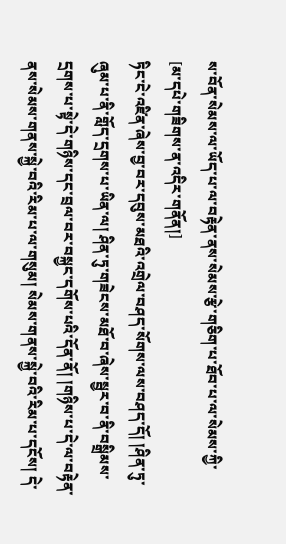ས་བོན་སེམས་ལ་ཡོད་པ་ལ་བརྟེན་ནས་སེམས་རྩེ་གཅིག་པ་ཐོབ་པ་ལ་སེམས་ཀྱི་
[མ་དཔེ་གཟིགས་ན་འདིར་གནོན།]
ཏིང་ངེ་འཛིན་ཞེས་བྱ་བར་དབུས་མཐའི་འགྲེལ་བཤད་སོགས་ལས་བཤད་དོ། །ཤིན་ཏུ་ཞུམ་པ་ནི་གློད་དྲགས་པ་ཡིན་ལ། ཤིན་ཏུ་གཟེངས་མཐོ་བ་ཞེས་སྦྱར་བ་ནི་བསྒྲིམས་དྲགས་པ་སྟེ་དེ་གཉིས་དང་བྲལ་བར་བསྐྱང་དགོས་པའི་དོན་ནོ། །གཉིས་པ་དེ་ལ་བརྟེན་ནས་སེམས་གནས་སྐྱེ་བའི་རིམ་པ་ལ་གསུམ། སེམས་གནས་སྐྱེ་བའི་རིམ་པ་དངོས། དེ་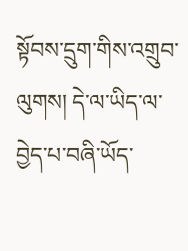སྟོབས་དྲུག་གིས་འགྲུབ་ལུགས། དེ་ལ་ཡིད་ལ་བྱེད་པ་བཞི་ཡོད་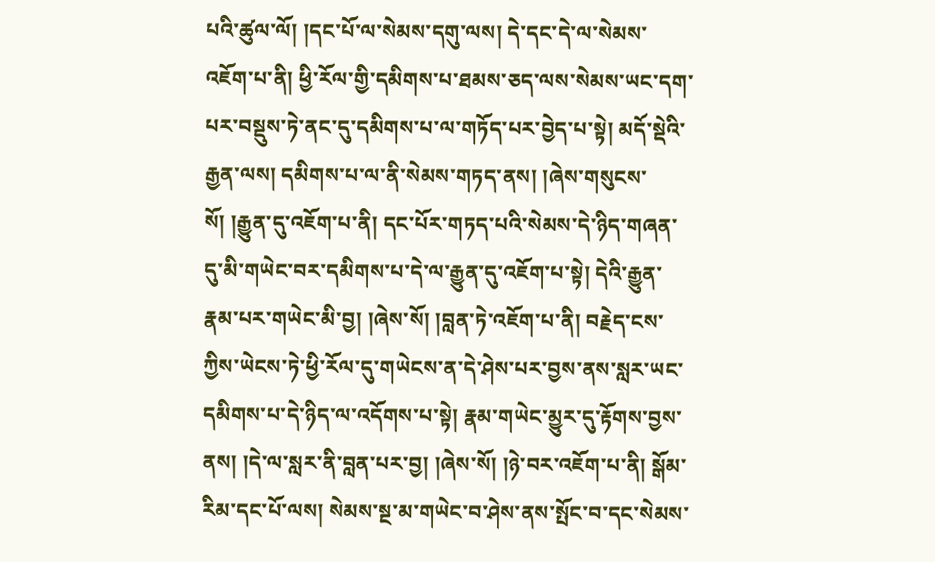པའི་ཚུལ་ལོ། །དང་པོ་ལ་སེམས་དགུ་ལས། དེ་དང་དེ་ལ་སེམས་འཇོག་པ་ནི། ཕྱི་རོལ་གྱི་དམིགས་པ་ཐམས་ཅད་ལས་སེམས་ཡང་དག་པར་བསྡུས་ཏེ་ནང་དུ་དམིགས་པ་ལ་གཏོད་པར་བྱེད་པ་སྟེ། མདོ་སྡེའི་རྒྱན་ལས། དམིགས་པ་ལ་ནི་སེམས་གཏད་ནས། །ཞེས་གསུངས་སོ། །རྒྱུན་དུ་འཇོག་པ་ནི། དང་པོར་གཏད་པའི་སེམས་དེ་ཉིད་གཞན་དུ་མི་གཡེང་བར་དམིགས་པ་དེ་ལ་རྒྱུན་དུ་འཇོག་པ་སྟེ། དེའི་རྒྱུན་རྣམ་པར་གཡེང་མི་བྱ། །ཞེས་སོ། །བླན་ཏེ་འཇོག་པ་ནི། བརྗེད་ངས་ཀྱིས་ཡེངས་ཏེ་ཕྱི་རོལ་དུ་གཡེངས་ན་དེ་ཤེས་པར་བྱས་ནས་སླར་ཡང་དམིགས་པ་དེ་ཉིད་ལ་འདོགས་པ་སྟེ། རྣམ་གཡེང་མྱུར་དུ་རྟོགས་བྱས་ནས། །དེ་ལ་སླར་ནི་བླན་པར་བྱ། །ཞེས་སོ། །ཉེ་བར་འཇོག་པ་ནི། སྒོམ་རིམ་དང་པོ་ལས། སེམས་སྔ་མ་གཡེང་བ་ཤེས་ནས་སྤོང་བ་དང་སེམས་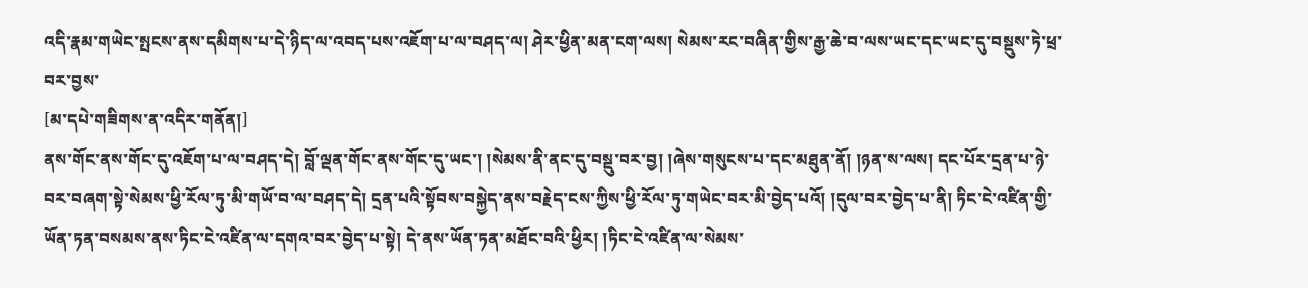འདི་རྣམ་གཡེང་སྤངས་ནས་དམིགས་པ་དེ་ཉིད་ལ་འབད་པས་འཇོག་པ་ལ་བཤད་ལ། ཤེར་ཕྱིན་མན་ངག་ལས། སེམས་རང་བཞིན་གྱིས་རྒྱ་ཆེ་བ་ལས་ཡང་དང་ཡང་དུ་བསྡུས་ཏེ་ཕྲ་བར་བྱས་
[མ་དཔེ་གཟིགས་ན་འདིར་གནོན།]
ནས་གོང་ནས་གོང་དུ་འཇོག་པ་ལ་བཤད་དེ། བློ་ལྡན་གོང་ནས་གོང་དུ་ཡང་། །སེམས་ནི་ནང་དུ་བསྡུ་བར་བྱ། །ཞེས་གསུངས་པ་དང་མཐུན་ནོ། །ཉན་ས་ལས། དང་པོར་དྲན་པ་ཉེ་བར་བཞག་སྟེ་སེམས་ཕྱི་རོལ་ཏུ་མི་གཡོ་བ་ལ་བཤད་དེ། དྲན་པའི་སྟོབས་བསྐྱེད་ནས་བརྗེད་ངས་ཀྱིས་ཕྱི་རོལ་ཏུ་གཡེང་བར་མི་བྱེད་པའོ། །དུལ་བར་བྱེད་པ་ནི། ཏིང་ངེ་འཛིན་གྱི་ཡོན་ཏན་བསམས་ནས་ཏིང་ངེ་འཛིན་ལ་དགའ་བར་བྱེད་པ་སྟེ། དེ་ནས་ཡོན་ཏན་མཐོང་བའི་ཕྱིར། །ཏིང་ངེ་འཛིན་ལ་སེམས་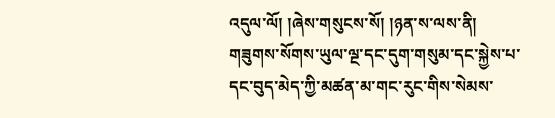འདུལ་ལོ། །ཞེས་གསུངས་སོ། །ཉན་ས་ལས་ནི། གཟུགས་སོགས་ཡུལ་ལྔ་དང་དུག་གསུམ་དང་སྐྱེས་པ་དང་བུད་མེད་ཀྱི་མཚན་མ་གང་རུང་གིས་སེམས་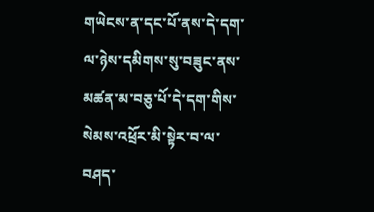གཡེངས་ན་དང་པོ་ནས་དེ་དག་ལ་ཉེས་དམིགས་སུ་བཟུང་ནས་མཚན་མ་བཅུ་པོ་དེ་དག་གིས་སེམས་འཕྲོར་མི་སྟེར་བ་ལ་བཤད་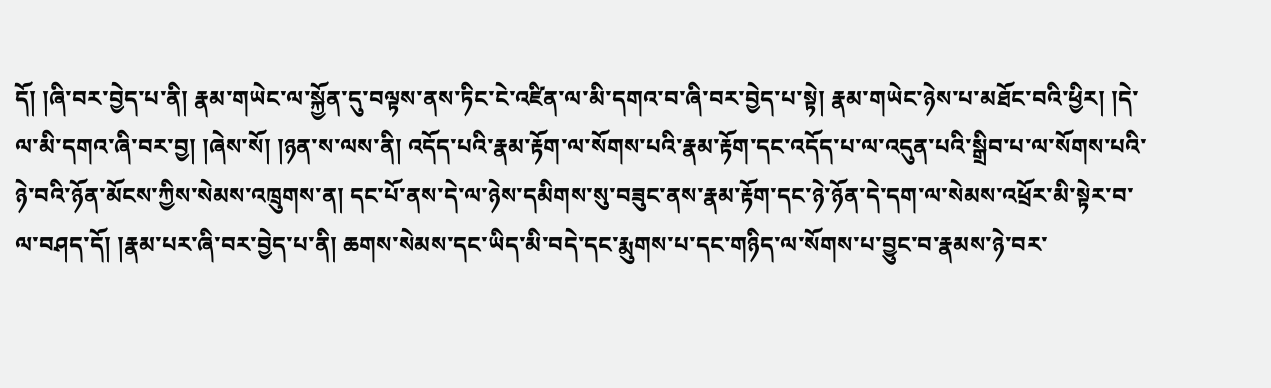དོ། །ཞི་བར་བྱེད་པ་ནི། རྣམ་གཡེང་ལ་སྐྱོན་དུ་བལྟས་ནས་ཏིང་ངེ་འཛིན་ལ་མི་དགའ་བ་ཞི་བར་བྱེད་པ་སྟེ། རྣམ་གཡེང་ཉེས་པ་མཐོང་བའི་ཕྱིར། །དེ་ལ་མི་དགའ་ཞི་བར་བྱ། །ཞེས་སོ། །ཉན་ས་ལས་ནི། འདོད་པའི་རྣམ་རྟོག་ལ་སོགས་པའི་རྣམ་རྟོག་དང་འདོད་པ་ལ་འདུན་པའི་སྒྲིབ་པ་ལ་སོགས་པའི་ཉེ་བའི་ཉོན་མོངས་ཀྱིས་སེམས་འཁྲུགས་ན། དང་པོ་ནས་དེ་ལ་ཉེས་དམིགས་སུ་བཟུང་ནས་རྣམ་རྟོག་དང་ཉེ་ཉོན་དེ་དག་ལ་སེམས་འཕྲོར་མི་སྟེར་བ་ལ་བཤད་དོ། །རྣམ་པར་ཞི་བར་བྱེད་པ་ནི། ཆགས་སེམས་དང་ཡིད་མི་བདེ་དང་རྨུགས་པ་དང་གཉིད་ལ་སོགས་པ་བྱུང་བ་རྣམས་ཉེ་བར་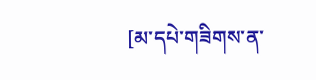[མ་དཔེ་གཟིགས་ན་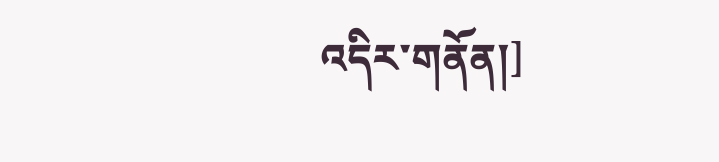འདིར་གནོན།]